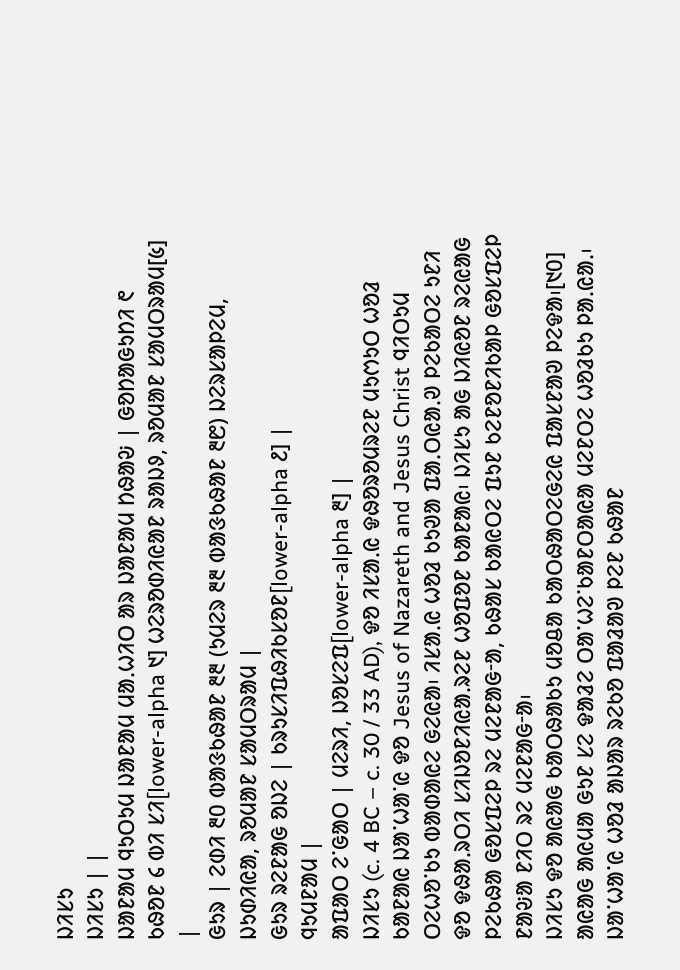ᱡᱤᱥᱩ
ᱡᱤᱥᱩ | |
ᱡᱟᱱᱟᱢ ᱧᱩᱛᱩᱢ ᱡᱟᱱᱟᱢ ᱢᱟᱹᱦᱤᱛ ᱟᱨ ᱡᱟᱱᱟᱢ ᱴᱷᱟᱶ | ᱜᱚᱴᱟᱜᱩᱴᱤ ᱖ ᱠᱷᱚᱱ ᱔ ᱵᱤ ᱥᱤ[lower-alpha ᱑] ᱦᱮᱨᱚᱰᱤᱭᱟᱱ ᱨᱟᱡᱽ, ᱨᱚᱢᱟᱱ ᱥᱟᱢᱛᱨᱟᱢ[᱕] |
ᱜᱩᱨ | ᱮᱰᱤ ᱓᱐ ᱵᱟᱝᱠᱷᱟᱱ ᱓᱓ (ᱩᱢᱮᱨ ᱓᱓ ᱵᱟᱝᱠᱷᱟᱱ ᱓᱘) ᱡᱮᱨᱥᱟᱞᱮᱢ, ᱡᱩᱰᱤᱭᱟ, ᱨᱚᱢᱟᱱ ᱥᱟᱢᱛᱨᱟᱢ |
ᱜᱩᱨ ᱨᱮᱱᱟᱜ ᱚᱡᱮ | ᱠᱨᱩᱥᱤᱯᱷᱤᱠᱥᱚᱱ[lower-alpha ᱒] |
ᱧᱩᱢᱱᱟᱢ |
ᱟᱯᱟᱛ ᱮᱸᱜᱟᱛ | ᱢᱮᱨᱤ, ᱡᱚᱥᱮᱯ[lower-alpha ᱓] |
ᱡᱤᱥᱩ (c. 4 BC – c. 30 / 33 AD), ᱫᱚ ᱤᱥᱟᱹᱭ ᱫᱷᱚᱨᱚᱢᱨᱮᱱ ᱢᱩᱬᱩᱛ ᱦᱚᱲ ᱠᱟᱱᱟᱭ ᱡᱟᱸᱦᱟᱸᱭ ᱫᱚ Jesus of Nazareth and Jesus Christ ᱧᱤᱛᱩᱢ ᱛᱮᱦᱚᱸᱠᱩ ᱵᱟᱰᱟᱭᱮ ᱜᱮᱭᱟ᱾ ᱤᱥᱟᱹᱭ ᱦᱚᱲ ᱠᱩᱣᱟ ᱯᱟᱹᱛᱭᱟᱹᱣ ᱞᱮᱠᱟᱛᱮ ᱩᱱᱤ ᱫᱚ ᱫᱷᱟᱹᱨᱛᱤ ᱥᱤᱡᱚᱱᱤᱭᱟᱹᱨᱮᱱ ᱦᱚᱯᱚᱱ ᱠᱟᱱᱟᱭ᱾ ᱡᱤᱥᱩ ᱟᱜ ᱡᱤᱭᱚᱱ ᱨᱮᱭᱟᱜ ᱞᱮᱠᱷᱟ ᱜᱚᱥᱯᱮᱞ ᱨᱮ ᱢᱮᱱᱟᱜᱼᱟ, ᱠᱷᱟᱥ ᱠᱟᱭᱛᱮ ᱯᱩᱱ ᱠᱮᱱᱚᱱᱤᱠᱟᱞ ᱜᱚᱥᱯᱮᱞ ᱱᱟᱶᱟ ᱱᱤᱛ ᱨᱮ ᱢᱮᱱᱟᱜᱼᱟ᱾
ᱡᱤᱥᱩ ᱫᱚ ᱟᱭᱟᱜ ᱠᱟᱛᱷᱟᱠᱩ ᱢᱚᱪᱟ ᱠᱟᱛᱷᱟᱛᱮᱜᱮᱭ ᱯᱟᱥᱱᱟᱣ ᱞᱮᱫᱟ᱾[᱑᱐] ᱟᱭᱟᱜ ᱟᱭᱢᱟ ᱜᱩᱱ ᱥᱮ ᱫᱟᱲᱮ ᱛᱟᱸᱦᱮᱸᱠᱟᱱᱛᱟᱭᱟ ᱢᱮᱱᱛᱮ ᱦᱚᱲᱠᱩ ᱞᱟᱹᱭᱟᱹ᱾ ᱡᱟᱸᱦᱟᱸᱭ ᱦᱚᱲ ᱟᱡᱟᱨ ᱨᱮᱠᱚ ᱯᱟᱲᱟᱣ ᱞᱮᱱ ᱠᱷᱟᱱ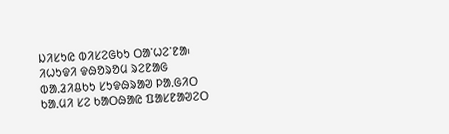ᱡᱤᱥᱩᱭ ᱵᱤᱥᱮᱜᱠᱩ ᱛᱟᱸᱦᱮᱸᱱᱟ᱾ ᱤᱦᱩᱫᱤ ᱫᱷᱚᱨᱚᱢ ᱨᱮᱱᱟᱜ ᱵᱟᱹᱲᱤᱪᱠᱩ ᱥᱩᱫᱷᱨᱟᱣ ᱞᱟᱹᱜᱤᱛ ᱠᱟᱹᱢᱤ ᱥᱮ ᱠᱟᱛᱷᱟᱭ ᱯᱟᱥᱱᱟᱣᱮᱛ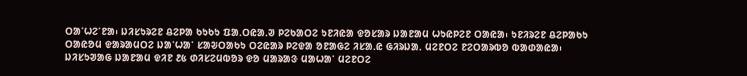ᱛᱟᱸᱦᱮᱸᱱᱟ᱾ ᱡᱤᱥᱩᱨᱮᱱ ᱪᱮᱞᱟ ᱠᱩᱠᱩ ᱯᱟᱹᱛᱭᱟᱹᱣ ᱞᱮᱠᱟᱛᱮ ᱩᱱᱤᱭᱟ ᱫᱚᱥᱟᱨ ᱡᱟᱱᱟᱢ ᱦᱩᱭᱞᱮᱱ ᱛᱟᱭᱟ᱾ ᱩᱱᱤᱨᱮᱱ ᱪᱮᱞᱟᱠᱩ ᱛᱟᱭᱚᱢ ᱫᱟᱨᱟᱢᱛᱮ ᱡᱟᱸᱦᱟᱸ ᱥᱟᱶᱛᱟᱠᱩ ᱛᱮᱭᱟᱨ ᱞᱮᱫᱟ ᱚᱱᱟᱜᱮ ᱤᱥᱟᱹᱭ ᱜᱤᱨᱡᱟᱹ ᱢᱮᱱᱛᱮ ᱱᱮᱛᱟᱨᱵᱚ ᱵᱟᱰᱟᱭᱟ᱾ ᱡᱤᱥᱩᱣᱟᱜ ᱡᱟᱱᱟᱢ ᱫᱤᱱ ᱒᱕ ᱰᱤᱥᱮᱢᱵᱚᱨ ᱫᱚ ᱢᱟᱨᱟᱝ ᱢᱟᱦᱟᱸ ᱢᱮᱱᱛᱮ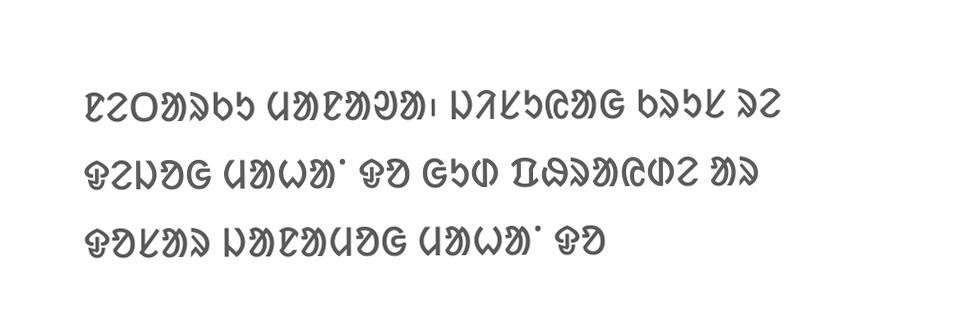ᱱᱮᱛᱟᱨᱠᱩ ᱢᱟᱱᱟᱣᱟ᱾ ᱡᱤᱥᱩᱭᱟᱜ ᱠᱨᱩᱥ ᱨᱮ ᱫᱮᱡᱚᱜ ᱢᱟᱦᱟᱸ ᱫᱚ ᱜᱩᱰ ᱯᱷᱨᱟᱭᱰᱮ ᱟᱨ ᱫᱚᱥᱟᱨ ᱡᱟᱱᱟᱢᱚᱜ ᱢᱟᱦᱟᱸ ᱫᱚ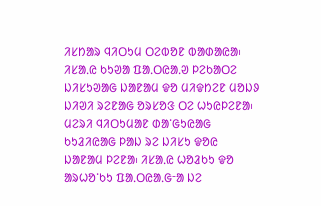ᱤᱥᱴᱟᱨ ᱧᱤᱛᱩᱢ ᱛᱮᱵᱚᱱ ᱵᱟᱰᱟᱭᱟ᱾
ᱤᱥᱟᱹᱭ ᱠᱩᱣᱟ ᱯᱟᱹᱛᱭᱟᱹᱣ ᱞᱮᱠᱟᱛᱮ ᱡᱤᱥᱩᱣᱟᱜ ᱡᱟᱱᱟᱢ ᱫᱚ ᱢᱤᱫᱴᱮᱱ ᱢᱚᱡᱽ ᱡᱤᱣᱤ ᱨᱮᱱᱟᱜ ᱚᱨᱥᱚᱝ ᱛᱮ ᱦᱩᱭᱞᱮᱱᱟ᱾ ᱢᱮᱨᱤ ᱧᱤᱛᱩᱢᱟᱱ ᱰᱟᱸᱜᱩᱭᱟᱜ ᱠᱩᱲᱤᱭᱟᱜ ᱞᱟᱡ ᱨᱮ ᱡᱤᱥᱩ ᱫᱚᱭ ᱡᱟᱱᱟᱢ ᱞᱮᱱᱟ᱾ ᱤᱥᱟᱹᱭ ᱦᱚᱲᱠᱩ ᱫᱚ ᱟᱨᱦᱚᱸᱠᱩ ᱯᱟᱹᱛᱭᱟᱹᱜᱼᱟ ᱡᱮ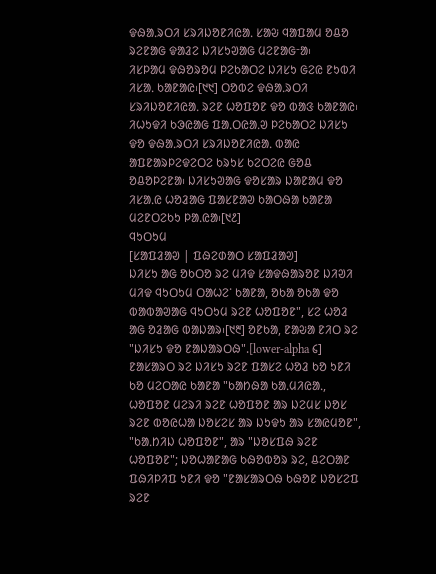ᱫᱷᱟᱹᱨᱛᱤ ᱥᱨᱤᱡᱚᱱᱤᱭᱟᱹ ᱥᱟᱶ ᱧᱟᱯᱟᱢ ᱚᱪᱚ ᱨᱮᱱᱟᱜ ᱫᱟᱲᱮ ᱡᱤᱥᱩᱣᱟᱜ ᱢᱮᱱᱟᱜᱼᱟ᱾
ᱤᱥᱞᱟᱢ ᱫᱷᱚᱨᱚᱢ ᱞᱮᱠᱟᱛᱮ ᱡᱤᱥᱩ ᱜᱮᱭ ᱱᱩᱵᱤ ᱤᱥᱟᱹ ᱠᱟᱱᱟᱭ᱾[᱑᱑] ᱛᱚᱵᱮ ᱫᱷᱟᱹᱨᱛᱤ ᱥᱨᱤᱡᱚᱱᱤᱭᱟᱹ ᱨᱮᱱ ᱦᱚᱯᱚᱱ ᱫᱚ ᱵᱟᱝ ᱠᱟᱱᱟᱭ᱾ ᱤᱦᱩᱫᱤ ᱠᱳᱭᱟᱜ ᱯᱟᱹᱛᱭᱟᱹᱣ ᱞᱮᱠᱟᱛᱮ ᱡᱤᱥᱩ ᱫᱚ ᱫᱷᱟᱹᱨᱛᱤ ᱥᱨᱤᱡᱚᱱᱤᱭᱟᱹ ᱵᱟᱭ ᱟᱯᱱᱟᱨᱞᱮᱫᱮᱛᱮ ᱠᱨᱩᱥ ᱠᱮᱛᱮᱭ ᱜᱚᱪ ᱚᱪᱚᱞᱮᱱᱟ᱾ ᱡᱤᱥᱩᱣᱟᱜ ᱫᱚᱥᱟᱨ ᱡᱟᱱᱟᱢ ᱫᱚ ᱤᱥᱟᱹᱭ ᱦᱚᱲᱟᱜ ᱯᱟᱥᱱᱟᱣ ᱠᱟᱛᱷᱟ ᱠᱟᱱᱟ ᱢᱮᱱᱛᱮᱠᱩ ᱞᱟᱹᱭᱟ᱾[᱑᱒]
ᱧᱩᱛᱩᱢ
[ᱥᱟᱯᱲᱟᱣ | ᱯᱷᱮᱰᱟᱛ ᱥᱟᱯᱲᱟᱣ]
ᱡᱤᱥᱩ ᱟᱜ ᱚᱠᱛᱚ ᱨᱮ ᱢᱤᱫ ᱥᱟᱫᱷᱟᱨᱚᱱ ᱡᱤᱣᱤ ᱢᱤᱫ ᱧᱩᱛᱩᱢ ᱛᱟᱦᱮᱸ ᱠᱟᱱᱟ, ᱚᱠᱟ ᱚᱠᱟ ᱫᱚ ᱵᱟᱵᱟᱣᱟᱜ ᱧᱩᱛᱩᱢ ᱨᱮᱱ ᱦᱚᱯᱚᱱ", ᱥᱮ ᱦᱚᱲ ᱟᱜ ᱚᱲᱟᱜ ᱵᱟᱡᱟᱨ᱾[᱑᱓] ᱚᱱᱠᱟ, ᱱᱟᱶᱟ ᱱᱤᱛ ᱨᱮ "ᱡᱤᱥᱩ ᱫᱚ ᱱᱟᱡᱟᱨᱛᱷ".[lower-alpha ᱔] ᱱᱟᱥᱟᱨᱛ ᱨᱮ ᱡᱤᱥᱩ ᱨᱮᱱ ᱯᱟᱥᱮ ᱦᱚᱲ ᱠᱚ ᱩᱱᱤ ᱠᱚ ᱢᱮᱛᱟᱭ ᱠᱟᱱᱟ "ᱠᱟᱴᱷᱟ ᱠᱟᱹᱢᱤᱭᱟᱹ, ᱦᱚᱯᱚᱱ ᱢᱮᱨᱤ ᱨᱮᱱ ᱦᱚᱯᱚᱱ ᱟᱨ ᱡᱮᱢᱥ ᱡᱚᱥ ᱨᱮᱱ ᱵᱚᱭᱦᱟ ᱡᱚᱥᱮᱥ ᱟᱨ ᱡᱩᱫᱩ ᱟᱨ ᱥᱟᱭᱢᱚᱱ", "ᱠᱟᱹᱴᱤᱡ ᱦᱚᱯᱚᱱ", ᱟᱨ "ᱡᱚᱥᱯᱷ ᱨᱮᱱ ᱦᱚᱯᱚᱱ"; ᱡᱚᱦᱟᱱᱟᱜ ᱠᱷᱚᱵᱚᱨ ᱨᱮ, ᱪᱮᱛᱟᱱ ᱯᱷᱤᱞᱤᱯ ᱩᱱᱤ ᱫᱚ "ᱱᱟᱥᱟᱨᱛᱷ ᱠᱷᱚᱱ ᱡᱚᱥᱮᱯ ᱨᱮᱱ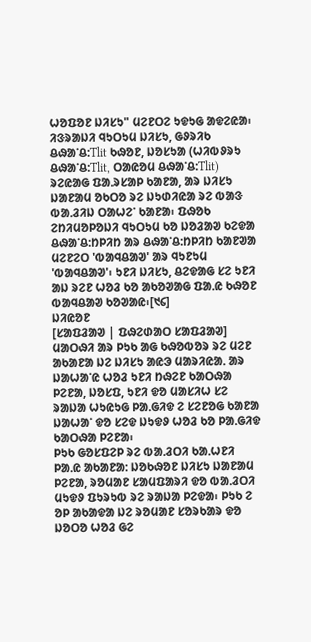ᱦᱚᱯᱚᱱ ᱡᱤᱥᱩ" ᱢᱮᱱᱛᱮ ᱩᱫᱩᱜ ᱟᱫᱮᱭᱟ᱾
ᱤᱝᱨᱟᱡᱤ ᱧᱩᱛᱩᱢ ᱡᱤᱥᱩ, ᱜᱽᱨᱤᱠ ᱪᱷᱟᱸᱪ:Tlit ᱠᱷᱚᱱ, ᱡᱚᱥᱩᱟ (ᱦᱤᱵᱽᱨᱩ ᱪᱷᱟᱸᱪ:Tlit, ᱛᱟᱭᱚᱢ ᱪᱷᱟᱸᱪ:Tlit) ᱨᱮᱭᱟᱜ ᱯᱟᱹᱨᱥᱟᱞ ᱠᱟᱱᱟ, ᱟᱨ ᱡᱤᱥᱩ ᱡᱟᱱᱟᱢ ᱚᱠᱛᱚ ᱨᱮ ᱡᱩᱰᱤᱭᱟ ᱨᱮ ᱵᱟᱝ ᱵᱟᱹᱲᱤᱡ ᱛᱟᱦᱮᱸ ᱠᱟᱱᱟ᱾ ᱯᱷᱚᱠ ᱮᱴᱤᱢᱚᱞᱚᱡᱤ ᱧᱩᱛᱩᱢ ᱠᱚ ᱡᱚᱲᱟᱣ ᱠᱮᱫᱟ ᱪᱷᱟᱸᱪ:ᱴᱞᱤᱴ ᱟᱨ ᱪᱷᱟᱸᱪ:ᱴᱞᱤᱴ ᱠᱟᱱᱣᱟ ᱢᱮᱱᱮᱛ 'ᱵᱟᱧᱪᱟᱣ' ᱟᱨ ᱧᱩᱱᱩᱢ 'ᱵᱟᱧᱪᱟᱣ'᱾ ᱩᱱᱤ ᱡᱤᱥᱩ, ᱪᱮᱫᱟᱜ ᱥᱮ ᱩᱱᱤ ᱟᱡ ᱨᱮᱱ ᱦᱚᱲ ᱠᱚ ᱟᱠᱚᱣᱟᱜ ᱯᱟᱹᱭ ᱠᱷᱚᱱ ᱵᱟᱧᱪᱟᱣ ᱠᱚᱣᱟᱭ᱾[᱑᱔]
ᱡᱤᱭᱚᱱ
[ᱥᱟᱯᱲᱟᱣ | ᱯᱷᱮᱰᱟᱛ ᱥᱟᱯᱲᱟᱣ]
ᱢᱟᱛᱷᱤ ᱟᱨ ᱞᱩᱠ ᱟᱜ ᱠᱷᱚᱵᱚᱨ ᱨᱮ ᱢᱮᱱ ᱟᱠᱟᱱᱟ ᱡᱮ ᱡᱤᱥᱩ ᱟᱭᱳ ᱢᱟᱨᱤᱭᱟᱹ ᱟᱨ ᱡᱟᱦᱟᱸᱭ ᱦᱚᱲ ᱩᱱᱤ ᱴᱷᱮᱱ ᱠᱟᱛᱷᱟ ᱞᱮᱱᱟ, ᱡᱚᱥᱯ, ᱩᱱᱤ ᱫᱚ ᱢᱟᱥᱤᱦ ᱥᱮ ᱨᱟᱡᱟ ᱦᱩᱭᱩᱜ ᱞᱟᱹᱜᱤᱫ ᱮ ᱥᱮᱱᱚᱜ ᱠᱟᱱᱟ ᱡᱟᱦᱟᱸ ᱫᱚ ᱥᱮᱫ ᱡᱩᱫᱽ ᱦᱚᱲ ᱠᱚ ᱞᱟᱹᱜᱤᱫ ᱠᱟᱛᱷᱟ ᱞᱮᱱᱟ᱾
ᱞᱩᱠ ᱜᱚᱥᱯᱮᱞ ᱨᱮ ᱵᱟᱹᱲᱛᱤ ᱠᱟᱹᱦᱱᱤ ᱞᱟᱹᱭ ᱟᱠᱟᱱᱟ: ᱡᱚᱠᱷᱚᱱ ᱡᱤᱥᱩ ᱡᱟᱱᱟᱢ ᱞᱮᱱᱟ, ᱨᱚᱢᱟᱱ ᱥᱟᱢᱯᱟᱨᱤ ᱫᱚ ᱵᱟᱹᱲᱛᱤ ᱢᱩᱫᱽ ᱯᱩᱨᱩᱵ ᱨᱮ ᱨᱟᱡᱟ ᱞᱮᱫᱟ᱾ ᱞᱩᱠ ᱮ ᱚᱞ ᱟᱠᱟᱫᱟ ᱡᱮ ᱨᱚᱢᱟᱱ ᱥᱚᱨᱠᱟᱨ ᱫᱚ ᱡᱚᱛᱚ ᱦᱚᱲ ᱜᱮ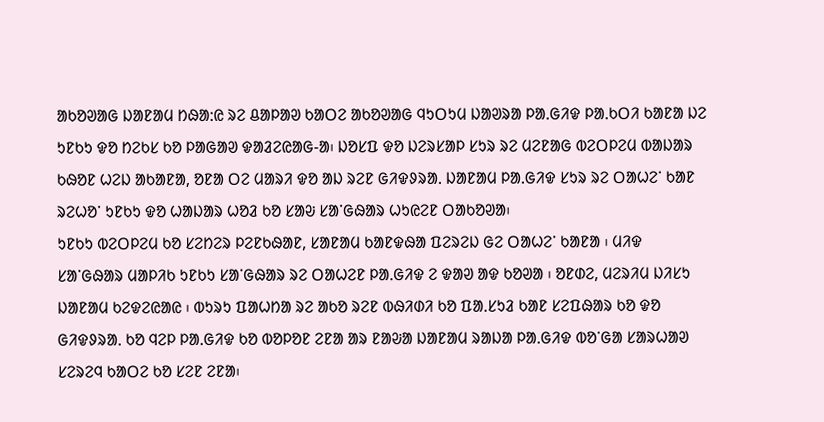ᱟᱠᱚᱣᱟᱜ ᱡᱟᱱᱟᱢ ᱴᱷᱟᱺᱭ ᱨᱮ ᱪᱟᱞᱟᱣ ᱠᱟᱛᱮ ᱟᱠᱚᱣᱟᱜ ᱧᱩᱛᱩᱢ ᱡᱟᱣᱨᱟ ᱞᱟᱹᱜᱤᱫ ᱞᱟᱹᱠᱛᱤ ᱠᱟᱱᱟ ᱡᱮ ᱩᱱᱠᱩ ᱫᱚ ᱴᱮᱠᱥ ᱠᱚ ᱞᱟᱜᱟᱣ ᱫᱟᱲᱮᱭᱟᱜ-ᱟ᱾ ᱡᱚᱥᱯ ᱫᱚ ᱡᱮᱨᱥᱟᱞ ᱥᱩᱨ ᱨᱮ ᱢᱮᱱᱟᱜ ᱵᱮᱛᱞᱮᱢ ᱵᱟᱡᱟᱨ ᱠᱷᱚᱱ ᱦᱮᱡ ᱟᱠᱟᱱᱟ, ᱚᱱᱟ ᱛᱮ ᱢᱟᱨᱤ ᱫᱚ ᱟᱡ ᱨᱮᱱ ᱜᱤᱫᱽᱨᱟᱹ ᱡᱟᱱᱟᱢ ᱞᱟᱹᱜᱤᱫ ᱥᱩᱨ ᱨᱮ ᱛᱟᱦᱮᱸ ᱠᱟᱱ ᱨᱮᱦᱚᱸ ᱩᱱᱠᱩ ᱫᱚ ᱦᱟᱡᱟᱨ ᱦᱚᱲ ᱠᱚ ᱥᱟᱶ ᱥᱟᱸᱜᱷᱟᱨ ᱦᱩᱭᱮᱱ ᱛᱟᱠᱚᱣᱟ᱾
ᱩᱱᱠᱩ ᱵᱮᱛᱞᱮᱢ ᱠᱚ ᱥᱮᱴᱮᱨ ᱞᱮᱱᱠᱷᱟᱱ, ᱥᱟᱱᱟᱢ ᱠᱟᱱᱫᱷᱟ ᱯᱮᱨᱮᱡ ᱜᱮ ᱛᱟᱦᱮᱸ ᱠᱟᱱᱟ ᱾ ᱢᱤᱫ ᱥᱟᱸᱜᱷᱟᱨ ᱢᱟᱞᱤᱠ ᱩᱱᱠᱩ ᱥᱟᱸᱜᱷᱟᱨ ᱨᱮ ᱛᱟᱦᱮᱱ ᱞᱟᱹᱜᱤᱫ ᱮ ᱫᱟᱣ ᱟᱫ ᱠᱚᱣᱟ ᱾ ᱚᱱᱰᱮ, ᱢᱮᱨᱤᱢ ᱡᱤᱥᱩ ᱡᱟᱱᱟᱢ ᱠᱮᱫᱮᱭᱟᱭ ᱾ ᱵᱩᱨᱩ ᱯᱟᱦᱴᱟ ᱨᱮ ᱟᱠᱚ ᱨᱮᱱ ᱵᱷᱤᱰᱤ ᱠᱚ ᱯᱟᱹᱥᱩᱲ ᱠᱟᱱ ᱥᱮᱯᱷᱟᱨ ᱠᱚ ᱫᱚ ᱜᱤᱫᱽᱨᱟᱹ ᱠᱚ ᱧᱮᱞ ᱞᱟᱹᱜᱤᱫ ᱠᱚ ᱵᱚᱞᱚᱱ ᱮᱱᱟ ᱟᱨ ᱱᱟᱶᱟ ᱡᱟᱱᱟᱢ ᱨᱟᱡᱟ ᱞᱟᱹᱜᱤᱫ ᱵᱚᱸᱜᱟ ᱥᱟᱨᱦᱟᱣ ᱥᱮᱨᱮᱧ ᱠᱟᱛᱮ ᱠᱚ ᱥᱮᱱ ᱮᱱᱟ᱾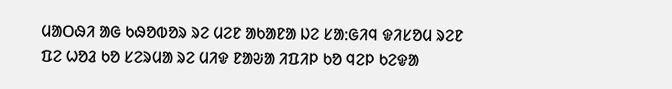ᱢᱟᱛᱷᱤ ᱟᱜ ᱠᱷᱚᱵᱚᱨ ᱨᱮ ᱢᱮᱱ ᱟᱠᱟᱱᱟ ᱡᱮ ᱥᱟᱺᱜᱤᱧ ᱫᱤᱥᱚᱢ ᱨᱮᱱ ᱯᱮ ᱦᱚᱲ ᱠᱚ ᱥᱮᱨᱢᱟ ᱨᱮ ᱢᱤᱫ ᱱᱟᱶᱟ ᱤᱯᱤᱞ ᱠᱚ ᱧᱮᱞ ᱠᱮᱫᱟ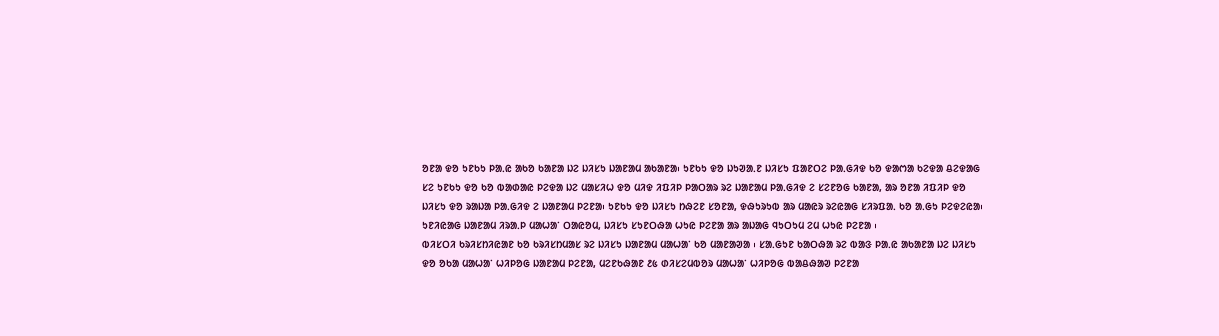ᱚᱱᱟ ᱫᱚ ᱩᱱᱠᱩ ᱞᱟᱹᱭ ᱟᱠᱚ ᱠᱟᱱᱟ ᱡᱮ ᱡᱤᱥᱩ ᱡᱟᱱᱟᱢ ᱟᱠᱟᱱᱟ᱾ ᱩᱱᱠᱩ ᱫᱚ ᱡᱩᱣᱟᱹᱱ ᱡᱤᱥᱩ ᱯᱟᱱᱛᱮ ᱞᱟᱹᱜᱤᱫ ᱠᱚ ᱫᱟᱬᱟ ᱠᱮᱫᱟ ᱪᱮᱫᱟᱜ ᱥᱮ ᱩᱱᱠᱩ ᱫᱚ ᱠᱚ ᱵᱟᱰᱟᱭ ᱞᱮᱫᱟ ᱡᱮ ᱢᱟᱥᱤᱦ ᱫᱚ ᱢᱤᱫ ᱤᱯᱤᱞ ᱞᱟᱛᱟᱨ ᱨᱮ ᱡᱟᱱᱟᱢ ᱞᱟᱹᱜᱤᱫ ᱮ ᱥᱮᱱᱚᱜ ᱠᱟᱱᱟ, ᱟᱨ ᱚᱱᱟ ᱤᱯᱤᱞ ᱫᱚ ᱡᱤᱥᱩ ᱫᱚ ᱨᱟᱡᱟ ᱞᱟᱹᱜᱤᱫ ᱮ ᱡᱟᱱᱟᱢ ᱞᱮᱱᱟ᱾ ᱩᱱᱠᱩ ᱫᱚ ᱡᱤᱥᱩ ᱴᱷᱮᱱ ᱥᱚᱱᱟ, ᱫᱷᱩᱨᱩᱵ ᱟᱨ ᱢᱟᱭᱨ ᱨᱮᱭᱟᱜ ᱥᱤᱨᱯᱟᱹ ᱠᱚ ᱟᱹᱜᱩ ᱞᱮᱫᱮᱭᱟ᱾
ᱩᱱᱤᱭᱟᱜ ᱡᱟᱱᱟᱢ ᱤᱨᱟᱹᱞ ᱢᱟᱦᱟᱸ ᱛᱟᱭᱚᱢ, ᱡᱤᱥᱩ ᱥᱩᱱᱛᱷᱟ ᱦᱩᱭ ᱞᱮᱱᱟ ᱟᱨ ᱟᱡᱟᱜ ᱧᱩᱛᱩᱢ ᱮᱢ ᱦᱩᱭ ᱞᱮᱱᱟ ᱾
ᱵᱤᱥᱛᱤ ᱠᱨᱤᱥᱴᱤᱭᱟᱱ ᱠᱚ ᱠᱨᱤᱥᱴᱢᱟᱥ ᱨᱮ ᱡᱤᱥᱩ ᱡᱟᱱᱟᱢ ᱢᱟᱦᱟᱸ ᱠᱚ ᱢᱟᱱᱟᱣᱟ ᱾ ᱥᱟᱹᱜᱩᱱ ᱠᱟᱛᱷᱟ ᱨᱮ ᱵᱟᱝ ᱞᱟᱹᱭ ᱟᱠᱟᱱᱟ ᱡᱮ ᱡᱤᱥᱩ ᱫᱚ ᱚᱠᱟ ᱢᱟᱦᱟᱸ ᱦᱤᱞᱚᱜ ᱡᱟᱱᱟᱢ ᱞᱮᱱᱟ, ᱢᱮᱱᱠᱷᱟᱱ ᱒᱕ ᱰᱤᱥᱮᱢᱵᱚᱨ ᱢᱟᱦᱟᱸ ᱦᱤᱞᱚᱜ ᱵᱟᱪᱷᱟᱣ ᱞᱮᱱᱟ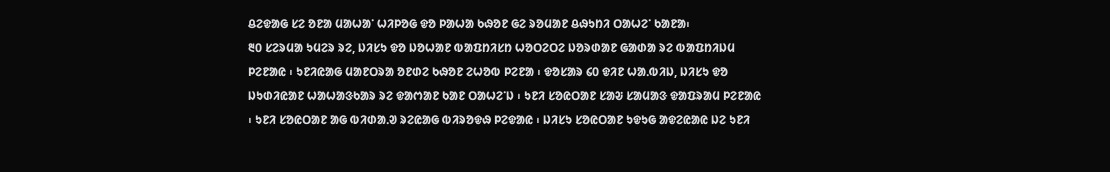ᱪᱮᱫᱟᱜ ᱥᱮ ᱚᱱᱟ ᱢᱟᱦᱟᱸ ᱦᱤᱞᱚᱜ ᱫᱚ ᱞᱟᱦᱟ ᱠᱷᱚᱱ ᱜᱮ ᱨᱚᱢᱟᱱ ᱪᱷᱩᱴᱤ ᱛᱟᱦᱮᱸ ᱠᱟᱱᱟ᱾
᱓᱐ ᱥᱮᱨᱢᱟ ᱩᱢᱮᱨ ᱨᱮ, ᱡᱤᱥᱩ ᱫᱚ ᱡᱚᱦᱟᱱ ᱵᱟᱯᱴᱤᱥᱴ ᱦᱚᱛᱮᱛᱮ ᱡᱚᱨᱰᱟᱱ ᱜᱟᱰᱟ ᱨᱮ ᱵᱟᱯᱴᱤᱡᱢ ᱞᱮᱱᱟᱭ ᱾ ᱩᱱᱤᱭᱟᱜ ᱢᱟᱱᱛᱨᱟ ᱚᱱᱰᱮ ᱠᱷᱚᱱ ᱮᱦᱚᱵ ᱞᱮᱱᱟ ᱾ ᱫᱚᱥᱟᱨ ᱔᱐ ᱫᱤᱱ ᱦᱟᱹᱵᱤᱡ, ᱡᱤᱥᱩ ᱫᱚ ᱡᱩᱰᱤᱭᱟᱱ ᱦᱟᱦᱟᱝᱠᱟᱨ ᱨᱮ ᱫᱟᱬᱟᱱ ᱠᱟᱱ ᱛᱟᱦᱮᱸᱡ ᱾ ᱩᱱᱤ ᱥᱚᱭᱛᱟᱱ ᱥᱟᱶ ᱥᱟᱢᱟᱝ ᱫᱟᱯᱨᱟᱢ ᱞᱮᱱᱟᱭ ᱾ ᱩᱱᱤ ᱥᱚᱭᱛᱟᱱ ᱟᱜ ᱵᱤᱰᱟᱹᱣ ᱨᱮᱭᱟᱜ ᱵᱤᱨᱚᱫᱷ ᱞᱮᱫᱟᱭ ᱾ ᱡᱤᱥᱩ ᱥᱚᱭᱛᱟᱱ ᱩᱫᱩᱜ ᱟᱫᱮᱭᱟᱭ ᱡᱮ ᱩᱱᱤ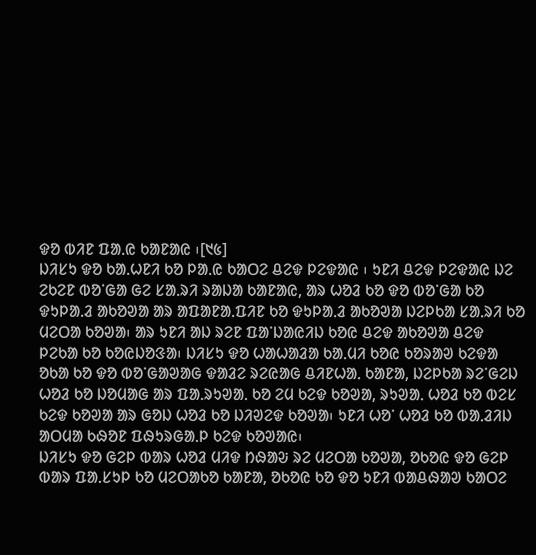ᱫᱚ ᱵᱤᱱ ᱯᱟᱹᱭ ᱠᱟᱱᱟᱭ ᱾[᱑᱕]
ᱡᱤᱥᱩ ᱫᱚ ᱠᱟᱹᱦᱱᱤ ᱠᱚ ᱞᱟᱹᱭ ᱠᱟᱛᱮ ᱪᱮᱫ ᱞᱮᱫᱟᱭ ᱾ ᱩᱱᱤ ᱪᱮᱫ ᱞᱮᱫᱟᱭ ᱡᱮ ᱮᱠᱮᱱ ᱵᱚᱸᱜᱟ ᱜᱮ ᱥᱟᱹᱨᱤ ᱨᱟᱡᱟ ᱠᱟᱱᱟᱭ, ᱟᱨ ᱦᱚᱲ ᱠᱚ ᱫᱚ ᱵᱚᱸᱜᱟ ᱠᱚ ᱫᱩᱞᱟᱹᱲ ᱟᱠᱚᱣᱟ ᱟᱨ ᱟᱯᱟᱱᱟᱹᱯᱤᱱ ᱠᱚ ᱫᱩᱞᱟᱹᱲ ᱟᱠᱚᱣᱟ ᱡᱮᱞᱠᱟ ᱥᱟᱹᱨᱤ ᱠᱚ ᱢᱮᱛᱟ ᱠᱚᱣᱟ᱾ ᱟᱨ ᱩᱱᱤ ᱟᱡ ᱨᱮᱱ ᱯᱟᱸᱡᱟᱭᱤᱡ ᱠᱚᱭ ᱪᱮᱫ ᱟᱠᱚᱣᱟ ᱪᱮᱫ ᱞᱮᱠᱟ ᱠᱚ ᱠᱚᱭᱡᱚᱝᱟ᱾ ᱡᱤᱥᱩ ᱫᱚ ᱦᱟᱦᱟᱲᱟ ᱠᱟᱹᱢᱤ ᱠᱚᱭ ᱠᱚᱨᱟᱣ ᱠᱮᱫᱟ ᱚᱠᱟ ᱠᱚ ᱫᱚ ᱵᱚᱸᱜᱟᱣᱟᱜ ᱫᱟᱲᱮ ᱨᱮᱭᱟᱜ ᱪᱤᱱᱦᱟᱹ ᱠᱟᱱᱟ, ᱡᱮᱞᱠᱟ ᱨᱮᱸᱜᱮᱡ ᱦᱚᱲ ᱠᱚ ᱡᱚᱢᱟᱜ ᱟᱨ ᱯᱟᱹᱨᱩᱣᱟᱹ ᱠᱚ ᱮᱢ ᱠᱮᱫ ᱠᱚᱣᱟ, ᱨᱩᱣᱟᱹ ᱦᱚᱲ ᱠᱚ ᱵᱮᱥ ᱠᱮᱫ ᱠᱚᱣᱟ ᱟᱨ ᱜᱚᱡ ᱦᱚᱲ ᱠᱚ ᱡᱤᱣᱮᱫ ᱠᱚᱣᱟ᱾ ᱩᱱᱤ ᱦᱚᱸ ᱦᱚᱲ ᱠᱚ ᱵᱟᱹᱲᱤᱡ ᱟᱛᱢᱟ ᱠᱷᱚᱱ ᱯᱷᱩᱨᱜᱟᱹᱞ ᱠᱮᱫ ᱠᱚᱣᱟᱭ᱾
ᱡᱤᱥᱩ ᱫᱚ ᱜᱮᱞ ᱵᱟᱨ ᱦᱚᱲ ᱢᱤᱫ ᱴᱷᱟᱶ ᱨᱮ ᱢᱮᱛᱟ ᱠᱚᱣᱟ, ᱚᱠᱚᱭ ᱫᱚ ᱜᱮᱞ ᱵᱟᱨ ᱯᱟᱹᱥᱩᱞ ᱠᱚ ᱢᱮᱛᱟᱠᱚ ᱠᱟᱱᱟ, ᱚᱠᱚᱭ ᱠᱚ ᱫᱚ ᱩᱱᱤ ᱵᱟᱪᱷᱟᱣ ᱠᱟᱛᱮ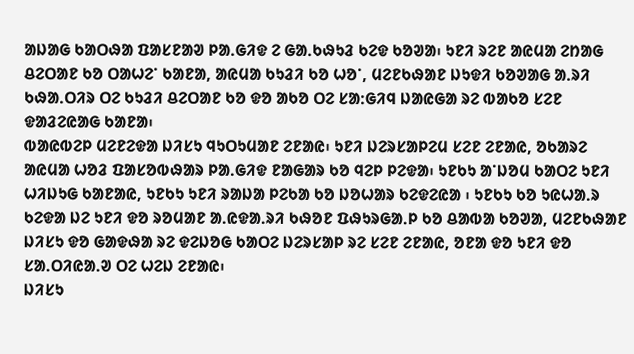ᱟᱡᱟᱜ ᱠᱟᱛᱷᱟ ᱯᱟᱥᱱᱟᱣ ᱞᱟᱹᱜᱤᱫ ᱮ ᱜᱟᱹᱠᱷᱩᱲ ᱠᱮᱫ ᱠᱚᱣᱟ᱾ ᱩᱱᱤ ᱨᱮᱱ ᱟᱭᱢᱟ ᱮᱴᱟᱜ ᱪᱮᱛᱟᱱ ᱠᱚ ᱛᱟᱦᱮᱸ ᱠᱟᱱᱟ, ᱟᱭᱢᱟ ᱠᱩᱲᱤ ᱠᱚ ᱦᱚᱸ, ᱢᱮᱱᱠᱷᱟᱱ ᱡᱩᱫᱤ ᱠᱚᱣᱟᱜ ᱟᱹᱨᱤ ᱠᱷᱟᱹᱛᱤᱨ ᱛᱮ ᱠᱩᱲᱤ ᱪᱮᱛᱟᱱ ᱠᱚ ᱫᱚ ᱟᱠᱚ ᱛᱮ ᱥᱟᱺᱜᱤᱧ ᱡᱟᱭᱜᱟ ᱨᱮ ᱵᱟᱠᱚ ᱥᱮᱱ ᱫᱟᱲᱮᱭᱟᱜ ᱠᱟᱱᱟ᱾
ᱵᱟᱭᱵᱮᱞ ᱢᱮᱱᱮᱫᱟ ᱡᱤᱥᱩ ᱧᱩᱛᱩᱢᱟᱱ ᱮᱱᱟᱭ᱾ ᱩᱱᱤ ᱡᱮᱨᱥᱟᱞᱮᱢ ᱥᱮᱱ ᱮᱱᱟᱭ, ᱚᱠᱟᱨᱮ ᱟᱭᱢᱟ ᱦᱚᱲ ᱯᱟᱥᱚᱵᱷᱟᱨ ᱞᱟᱹᱜᱤᱫ ᱱᱟᱜᱟᱨ ᱠᱚ ᱧᱮᱞ ᱞᱮᱫᱟ᱾ ᱩᱱᱠᱩ ᱟᱸᱡᱚᱢ ᱠᱟᱛᱮ ᱩᱱᱤ ᱦᱤᱡᱩᱜ ᱠᱟᱱᱟᱭ, ᱩᱱᱠᱩ ᱩᱱᱤ ᱨᱟᱡᱟ ᱞᱮᱠᱟ ᱠᱚ ᱡᱚᱦᱟᱨ ᱠᱮᱫᱮᱭᱟ ᱾ ᱩᱱᱠᱩ ᱠᱚ ᱩᱭᱦᱟᱹᱨ ᱠᱮᱫᱟ ᱡᱮ ᱩᱱᱤ ᱫᱚ ᱨᱚᱢᱟᱱ ᱟᱹᱭᱫᱟᱹᱨᱤ ᱠᱷᱚᱱ ᱯᱷᱩᱨᱜᱟᱹᱞ ᱠᱚ ᱪᱟᱵᱟ ᱠᱚᱣᱟ, ᱢᱮᱱᱠᱷᱟᱱ ᱡᱤᱥᱩ ᱫᱚ ᱜᱟᱫᱷᱟ ᱨᱮ ᱫᱮᱡᱚᱜ ᱠᱟᱛᱮ ᱡᱮᱨᱥᱟᱞ ᱨᱮ ᱥᱮᱱ ᱮᱱᱟᱭ, ᱚᱱᱟ ᱫᱚ ᱩᱱᱤ ᱫᱚ ᱥᱟᱹᱛᱤᱭᱟᱹᱣ ᱛᱮ ᱦᱮᱡ ᱮᱱᱟᱭ᱾
ᱡᱤᱥᱩ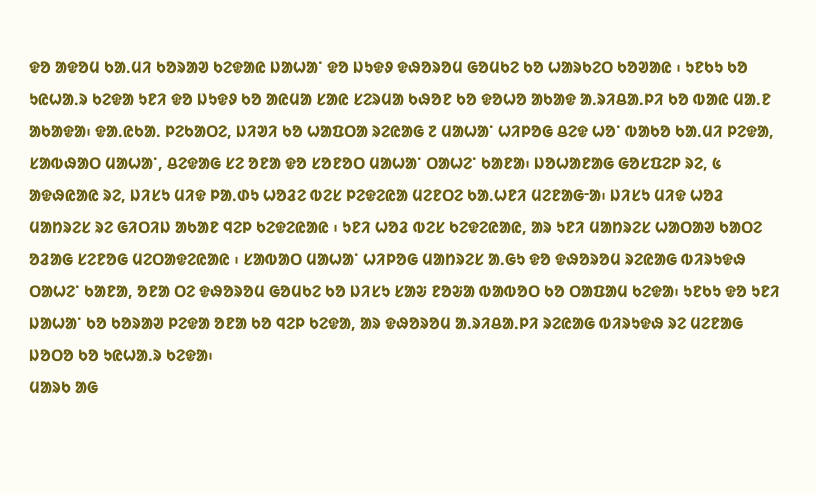ᱫᱚ ᱟᱫᱚᱢ ᱠᱟᱹᱢᱤ ᱠᱚᱨᱟᱣ ᱠᱮᱫᱟᱭ ᱡᱟᱦᱟᱸ ᱫᱚ ᱡᱩᱫᱽ ᱫᱷᱚᱨᱚᱢ ᱜᱚᱢᱠᱮ ᱠᱚ ᱦᱟᱨᱠᱮᱛ ᱠᱚᱣᱟᱭ ᱾ ᱩᱱᱠᱩ ᱠᱚ ᱩᱭᱦᱟᱹᱨ ᱠᱮᱫᱟ ᱩᱱᱤ ᱫᱚ ᱡᱩᱫᱽ ᱠᱚ ᱟᱭᱢᱟ ᱥᱟᱭ ᱥᱮᱨᱢᱟ ᱠᱷᱚᱱ ᱠᱚ ᱫᱚᱦᱚ ᱟᱠᱟᱫ ᱟᱹᱨᱤᱪᱟᱹᱞᱤ ᱠᱚ ᱵᱟᱭ ᱢᱟᱹᱱ ᱟᱠᱟᱫᱟ᱾ ᱫᱟᱹᱭᱠᱟᱹ ᱞᱮᱠᱟᱛᱮ, ᱡᱤᱣᱤ ᱠᱚ ᱦᱟᱯᱛᱟ ᱨᱮᱭᱟᱜ ᱗ ᱢᱟᱦᱟᱸ ᱦᱤᱞᱚᱜ ᱪᱮᱫ ᱦᱚᱸ ᱵᱟᱠᱚ ᱠᱟᱹᱢᱤ ᱞᱮᱫᱟ, ᱥᱟᱵᱷᱟᱛ ᱢᱟᱦᱟᱸ, ᱪᱮᱫᱟᱜ ᱥᱮ ᱚᱱᱟ ᱫᱚ ᱥᱚᱱᱚᱛ ᱢᱟᱦᱟᱸ ᱛᱟᱦᱮᱸ ᱠᱟᱱᱟ᱾ ᱡᱚᱦᱟᱱᱟᱜ ᱜᱚᱥᱯᱮᱞ ᱨᱮ, ᱕ ᱟᱫᱷᱭᱟᱭ ᱨᱮ, ᱡᱤᱥᱩ ᱢᱤᱫ ᱞᱟᱹᱰᱩ ᱦᱚᱲᱮ ᱵᱮᱥ ᱞᱮᱫᱮᱭᱟ ᱢᱮᱱᱛᱮ ᱠᱟᱹᱦᱱᱤ ᱢᱮᱱᱟᱜᱼᱟ᱾ ᱡᱤᱥᱩ ᱢᱤᱫ ᱦᱚᱲ ᱢᱟᱴᱨᱮᱥ ᱨᱮ ᱜᱤᱛᱤᱡ ᱟᱠᱟᱱ ᱧᱮᱞ ᱠᱮᱫᱮᱭᱟᱭ ᱾ ᱩᱱᱤ ᱦᱚᱲ ᱵᱮᱥ ᱠᱮᱫᱮᱭᱟᱭ, ᱟᱨ ᱩᱱᱤ ᱢᱟᱴᱨᱮᱥ ᱦᱟᱛᱟᱣ ᱠᱟᱛᱮ ᱚᱲᱟᱜ ᱥᱮᱱᱚᱜ ᱢᱮᱛᱟᱫᱮᱭᱟᱭ ᱾ ᱥᱟᱵᱟᱛ ᱢᱟᱦᱟᱸ ᱦᱤᱞᱚᱜ ᱢᱟᱴᱨᱮᱥ ᱟᱹᱜᱩ ᱫᱚ ᱫᱷᱚᱨᱚᱢ ᱨᱮᱭᱟᱜ ᱵᱤᱨᱩᱫᱷ ᱛᱟᱦᱮᱸ ᱠᱟᱱᱟ, ᱚᱱᱟ ᱛᱮ ᱫᱷᱚᱨᱚᱢ ᱜᱚᱢᱠᱮ ᱠᱚ ᱡᱤᱥᱩ ᱥᱟᱶ ᱱᱚᱶᱟ ᱵᱟᱵᱚᱛ ᱠᱚ ᱛᱟᱯᱟᱢ ᱠᱮᱫᱟ᱾ ᱩᱱᱠᱩ ᱫᱚ ᱩᱱᱤ ᱡᱟᱦᱟᱸ ᱠᱚ ᱠᱚᱨᱟᱣ ᱞᱮᱫᱟ ᱚᱱᱟ ᱠᱚ ᱧᱮᱞ ᱠᱮᱫᱟ, ᱟᱨ ᱫᱷᱚᱨᱚᱢ ᱟᱹᱨᱤᱪᱟᱹᱞᱤ ᱨᱮᱭᱟᱜ ᱵᱤᱨᱩᱫᱷ ᱨᱮ ᱢᱮᱱᱟᱜ ᱡᱚᱛᱚ ᱠᱚ ᱩᱭᱦᱟᱹᱨ ᱠᱮᱫᱟ᱾
ᱢᱟᱨᱠ ᱟᱜ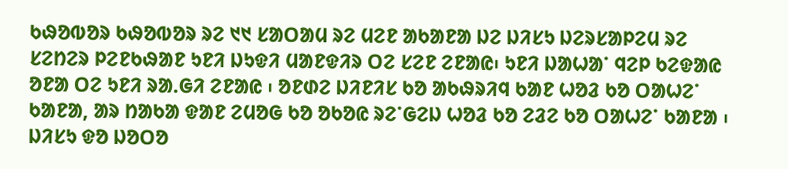ᱠᱷᱚᱵᱚᱨ ᱠᱷᱚᱵᱚᱨ ᱨᱮ ᱑᱑ ᱥᱟᱛᱟᱢ ᱨᱮ ᱢᱮᱱ ᱟᱠᱟᱱᱟ ᱡᱮ ᱡᱤᱥᱩ ᱡᱮᱨᱥᱟᱞᱮᱢ ᱨᱮ ᱥᱮᱴᱮᱨ ᱞᱮᱱᱠᱷᱟᱱ ᱩᱱᱤ ᱡᱩᱫᱤ ᱢᱟᱱᱫᱤᱨ ᱛᱮ ᱥᱮᱱ ᱮᱱᱟᱭ᱾ ᱩᱱᱤ ᱡᱟᱦᱟᱸ ᱧᱮᱞ ᱠᱮᱫᱟᱭ ᱚᱱᱟ ᱛᱮ ᱩᱱᱤ ᱨᱟᱹᱜᱤ ᱮᱱᱟᱭ ᱾ ᱚᱱᱰᱮ ᱡᱤᱱᱤᱥ ᱠᱚ ᱟᱠᱷᱨᱤᱧ ᱠᱟᱱ ᱦᱚᱲ ᱠᱚ ᱛᱟᱦᱮᱸ ᱠᱟᱱᱟ, ᱟᱨ ᱴᱟᱠᱟ ᱫᱟᱱ ᱮᱢᱚᱜ ᱠᱚ ᱚᱠᱚᱭ ᱨᱮᱸᱜᱮᱡ ᱦᱚᱲ ᱠᱚ ᱮᱲᱮ ᱠᱚ ᱛᱟᱦᱮᱸ ᱠᱟᱱᱟ ᱾ ᱡᱤᱥᱩ ᱫᱚ ᱡᱚᱛᱚ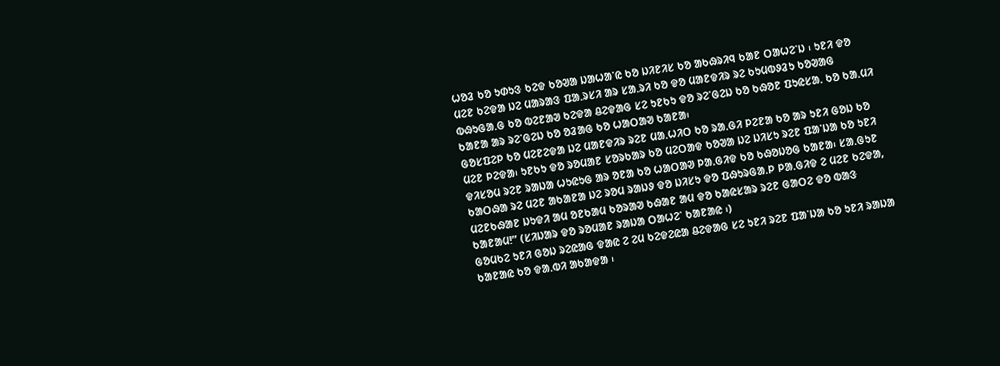ᱦᱚᱲ ᱠᱚ ᱩᱰᱩᱝ ᱠᱮᱫ ᱠᱚᱣᱟ ᱡᱟᱦᱟᱸᱭ ᱠᱚ ᱡᱤᱱᱤᱥ ᱠᱚ ᱟᱠᱷᱨᱤᱧ ᱠᱟᱱ ᱛᱟᱦᱮᱸᱡ ᱾ ᱩᱱᱤ ᱫᱚ ᱢᱮᱱ ᱠᱮᱫᱟ ᱡᱮ ᱢᱟᱨᱟᱝ ᱯᱟᱹᱨᱥᱤ ᱟᱨ ᱥᱟᱹᱨᱤ ᱠᱚ ᱫᱚ ᱢᱟᱱᱫᱤᱨ ᱨᱮ ᱠᱩᱢᱵᱽᱲᱩ ᱠᱚᱣᱟᱜ ᱵᱷᱩᱜᱟᱹᱜ ᱠᱚ ᱵᱮᱱᱟᱣ ᱠᱮᱫᱟ ᱪᱮᱫᱟᱜ ᱥᱮ ᱩᱱᱠᱩ ᱫᱚ ᱨᱮᱸᱜᱮᱡ ᱠᱚ ᱠᱷᱚᱱ ᱯᱩᱭᱥᱟᱹ ᱠᱚ ᱠᱟᱹᱢᱤ ᱠᱟᱱᱟ ᱟᱨ ᱨᱮᱸᱜᱮᱡ ᱠᱚ ᱚᱲᱟᱜ ᱠᱚ ᱦᱟᱛᱟᱣ ᱠᱟᱱᱟ᱾
ᱜᱚᱥᱯᱮᱞ ᱠᱚ ᱢᱮᱱᱮᱫᱟ ᱡᱮ ᱢᱟᱱᱫᱤᱨ ᱨᱮᱱ ᱢᱟᱹᱦᱤᱛ ᱠᱚ ᱨᱟᱹᱜᱤ ᱞᱮᱱᱟ ᱠᱚ ᱟᱨ ᱩᱱᱤ ᱜᱚᱡ ᱠᱚ ᱢᱮᱱ ᱞᱮᱫᱟ᱾ ᱩᱱᱠᱩ ᱫᱚ ᱨᱚᱢᱟᱱ ᱥᱚᱨᱠᱟᱨ ᱠᱚ ᱢᱮᱛᱟᱫ ᱠᱚᱣᱟ ᱡᱮ ᱡᱤᱥᱩ ᱨᱮᱱ ᱯᱟᱸᱡᱟ ᱠᱚ ᱩᱱᱤ ᱫᱤᱥᱚᱢ ᱨᱮᱱ ᱨᱟᱡᱟ ᱦᱩᱭᱩᱜ ᱟᱨ ᱚᱱᱟ ᱠᱚ ᱦᱟᱛᱟᱣ ᱞᱟᱹᱜᱤᱫ ᱠᱚ ᱠᱷᱚᱡᱚᱜ ᱠᱟᱱᱟ᱾ ᱥᱟᱹᱜᱩᱱ ᱠᱟᱛᱷᱟ ᱨᱮ ᱢᱮᱱ ᱟᱠᱟᱱᱟ ᱡᱮ ᱨᱚᱢ ᱨᱟᱡᱽ ᱫᱚ ᱡᱤᱥᱩ ᱫᱚ ᱯᱷᱩᱨᱜᱟᱹᱞ ᱞᱟᱹᱜᱤᱫ ᱮ ᱢᱮᱱ ᱠᱮᱫᱟ, ᱢᱮᱱᱠᱷᱟᱱ ᱡᱩᱫᱤ ᱟᱢ ᱚᱱᱠᱟᱢ ᱠᱚᱨᱟᱣ ᱠᱷᱟᱱ ᱟᱢ ᱫᱚ ᱠᱟᱭᱥᱟᱨ ᱨᱮᱱ ᱜᱟᱛᱮ ᱫᱚ ᱵᱟᱝ ᱠᱟᱱᱟᱢ!” (ᱥᱤᱡᱟᱨ ᱫᱚ ᱨᱚᱢᱟᱱ ᱨᱟᱡᱟ ᱛᱟᱦᱮᱸ ᱠᱟᱱᱟᱭ ᱾)
ᱜᱚᱢᱠᱮ ᱩᱱᱤ ᱜᱚᱡ ᱨᱮᱭᱟᱜ ᱫᱟᱭ ᱮ ᱮᱢ ᱠᱮᱫᱮᱭᱟ ᱪᱮᱫᱟᱜ ᱥᱮ ᱩᱱᱤ ᱨᱮᱱ ᱯᱟᱸᱡᱟ ᱠᱚ ᱩᱱᱤ ᱨᱟᱡᱟ ᱠᱟᱱᱟᱭ ᱠᱚ ᱫᱟᱹᱵᱤ ᱟᱠᱟᱫᱟ ᱾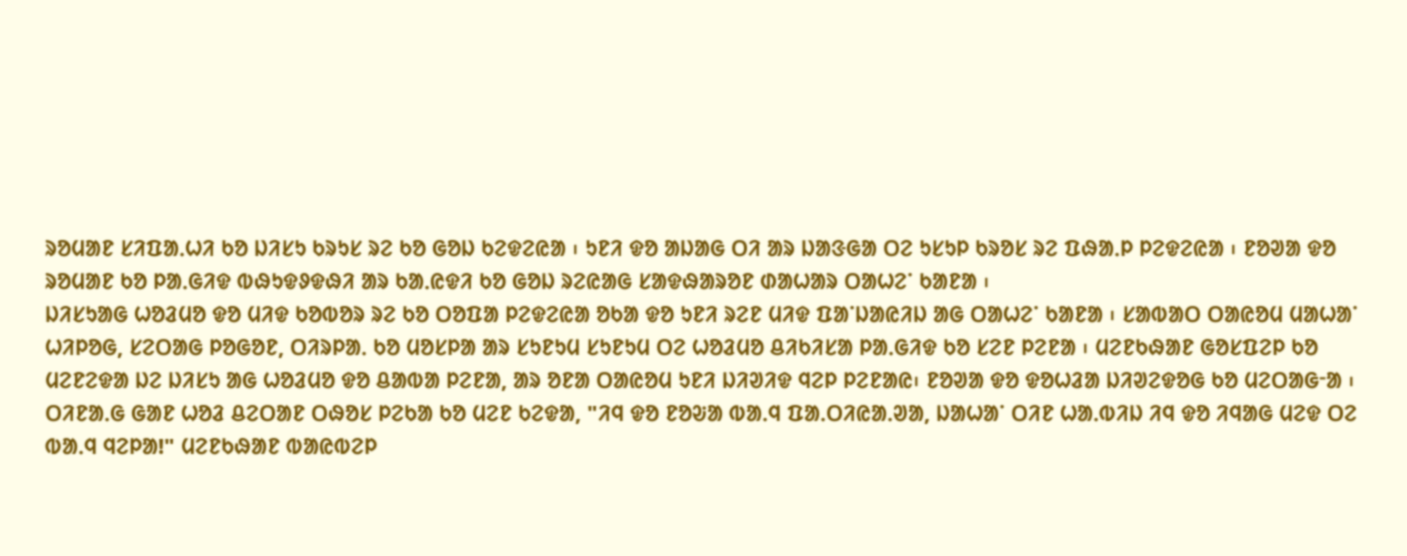ᱨᱚᱢᱟᱱ ᱥᱤᱯᱟᱹᱦᱤ ᱠᱚ ᱡᱤᱥᱩ ᱠᱨᱩᱥ ᱨᱮ ᱠᱚ ᱜᱚᱡ ᱠᱮᱫᱮᱭᱟ ᱾ ᱩᱱᱤ ᱫᱚ ᱟᱡᱟᱜ ᱛᱤ ᱟᱨ ᱡᱟᱝᱜᱟ ᱛᱮ ᱩᱥᱩᱞ ᱠᱨᱚᱥ ᱨᱮ ᱯᱷᱟᱹᱞ ᱞᱮᱫᱮᱭᱟ ᱾ ᱱᱚᱣᱟ ᱫᱚ ᱨᱚᱢᱟᱱ ᱠᱚ ᱞᱟᱹᱜᱤᱫ ᱵᱷᱩᱫᱽᱫᱷᱤ ᱟᱨ ᱠᱟᱹᱭᱫᱤ ᱠᱚ ᱜᱚᱡ ᱨᱮᱭᱟᱜ ᱥᱟᱫᱷᱟᱨᱚᱱ ᱰᱟᱦᱟᱨ ᱛᱟᱦᱮᱸ ᱠᱟᱱᱟ ᱾
ᱡᱤᱥᱩᱟᱜ ᱦᱚᱲᱢᱚ ᱫᱚ ᱢᱤᱫ ᱠᱚᱵᱚᱨ ᱨᱮ ᱠᱚ ᱛᱚᱯᱟ ᱞᱮᱫᱮᱭᱟ ᱚᱠᱟ ᱫᱚ ᱩᱱᱤ ᱨᱮᱱ ᱢᱤᱫ ᱯᱟᱸᱡᱟᱭᱤᱡ ᱟᱜ ᱛᱟᱦᱮᱸ ᱠᱟᱱᱟ ᱾ ᱥᱟᱵᱟᱛ ᱛᱟᱭᱚᱢ ᱢᱟᱦᱟᱸ ᱦᱤᱞᱚᱜ, ᱥᱮᱛᱟᱜ ᱞᱚᱜᱚᱱ, ᱛᱤᱨᱞᱟᱹ ᱠᱚ ᱢᱚᱥᱞᱟ ᱟᱨ ᱥᱩᱱᱩᱢ ᱥᱩᱱᱩᱢ ᱛᱮ ᱦᱚᱲᱢᱚ ᱪᱤᱠᱤᱥᱟ ᱞᱟᱹᱜᱤᱫ ᱠᱚ ᱥᱮᱱ ᱞᱮᱱᱟ ᱾ ᱢᱮᱱᱠᱷᱟᱱ ᱜᱚᱥᱯᱮᱞ ᱠᱚ ᱢᱮᱱᱮᱫᱟ ᱡᱮ ᱡᱤᱥᱩ ᱟᱜ ᱦᱚᱲᱢᱚ ᱫᱚ ᱪᱟᱵᱟ ᱞᱮᱱᱟ, ᱟᱨ ᱚᱱᱟ ᱛᱟᱭᱚᱢ ᱩᱱᱤ ᱡᱤᱣᱤᱫ ᱧᱮᱞ ᱞᱮᱱᱟᱭ᱾ ᱱᱚᱣᱟ ᱫᱚ ᱫᱚᱦᱲᱟ ᱡᱤᱣᱮᱫᱚᱜ ᱠᱚ ᱢᱮᱛᱟᱜᱼᱟ ᱾
ᱛᱤᱱᱟᱹᱜ ᱜᱟᱱ ᱦᱚᱲ ᱪᱮᱛᱟᱱ ᱛᱷᱚᱥ ᱞᱮᱠᱟ ᱠᱚ ᱢᱮᱱ ᱠᱮᱫᱟ, "ᱤᱧ ᱫᱚ ᱱᱚᱶᱟ ᱵᱟᱹᱧ ᱯᱟᱹᱛᱤᱭᱟᱹᱣᱟ, ᱡᱟᱦᱟᱸ ᱛᱤᱱ ᱦᱟᱹᱵᱤᱡ ᱤᱧ ᱫᱚ ᱤᱧᱟᱜ ᱢᱮᱫ ᱛᱮ ᱵᱟᱹᱧ ᱧᱮᱞᱟ!" ᱢᱮᱱᱠᱷᱟᱱ ᱵᱟᱭᱵᱮᱞ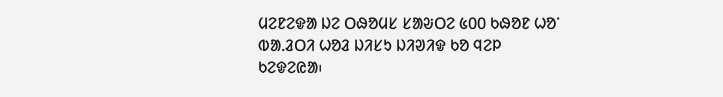ᱢᱮᱱᱮᱫᱟ ᱡᱮ ᱛᱷᱚᱢᱥ ᱥᱟᱶᱛᱮ ᱕᱐᱐ ᱠᱷᱚᱱ ᱦᱚᱸ ᱵᱟᱹᱲᱛᱤ ᱦᱚᱲ ᱡᱤᱥᱩ ᱡᱤᱣᱤᱫ ᱠᱚ ᱧᱮᱞ ᱠᱮᱫᱮᱭᱟ᱾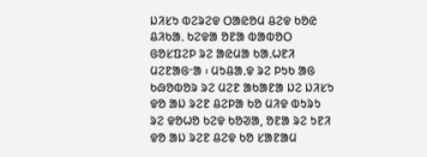ᱡᱤᱥᱩ ᱵᱮᱨᱮᱫ ᱛᱟᱭᱚᱢ ᱪᱮᱫ ᱠᱚᱭ ᱪᱤᱠᱟᱹ ᱠᱮᱫᱟ ᱚᱱᱟ ᱵᱟᱵᱚᱛ ᱜᱚᱥᱯᱮᱞ ᱨᱮ ᱟᱭᱢᱟ ᱠᱟᱹᱦᱱᱤ ᱢᱮᱱᱟᱜᱼᱟ ᱾ ᱢᱩᱪᱟᱹᱫ ᱨᱮ ᱞᱩᱠ ᱟᱜ ᱠᱷᱚᱵᱚᱨ ᱨᱮ ᱢᱮᱱ ᱟᱠᱟᱱᱟ ᱡᱮ ᱡᱤᱥᱩ ᱫᱚ ᱟᱡ ᱨᱮᱱ ᱪᱮᱞᱟ ᱠᱚ ᱢᱤᱫ ᱵᱩᱨᱩ ᱨᱮ ᱫᱚᱦᱚ ᱠᱮᱫ ᱠᱚᱣᱟ, ᱚᱱᱟ ᱨᱮ ᱩᱱᱤ ᱫᱚ ᱟᱡ ᱨᱮᱱ ᱪᱮᱫ ᱠᱚ ᱥᱟᱱᱟᱢ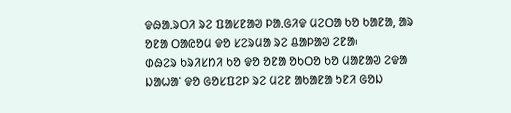ᱫᱷᱟᱹᱨᱛᱤ ᱨᱮ ᱯᱟᱥᱱᱟᱣ ᱞᱟᱹᱜᱤᱫ ᱢᱮᱛᱟ ᱠᱚ ᱠᱟᱱᱟ, ᱟᱨ ᱚᱱᱟ ᱛᱟᱭᱚᱢ ᱫᱚ ᱥᱮᱨᱢᱟ ᱨᱮ ᱪᱟᱞᱟᱣ ᱮᱱᱟ᱾
ᱰᱷᱮᱨ ᱠᱨᱤᱥᱴᱤ ᱠᱚ ᱫᱚ ᱚᱱᱟ ᱚᱠᱛᱚ ᱠᱚ ᱢᱟᱱᱟᱣ ᱮᱫᱟ ᱡᱟᱦᱟᱸ ᱫᱚ ᱜᱚᱥᱯᱮᱞ ᱨᱮ ᱢᱮᱱ ᱟᱠᱟᱱᱟ ᱩᱱᱤ ᱜᱚᱡ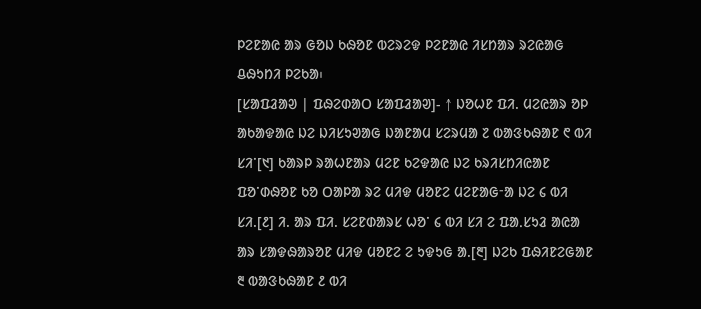ᱞᱮᱱᱟᱭ ᱟᱨ ᱜᱚᱡ ᱠᱷᱚᱱ ᱵᱮᱨᱮᱫ ᱞᱮᱱᱟᱭ ᱤᱥᱴᱟᱨ ᱨᱮᱭᱟᱜ ᱪᱷᱩᱴᱤ ᱞᱮᱠᱟ᱾
[ᱥᱟᱯᱲᱟᱣ | ᱯᱷᱮᱰᱟᱛ ᱥᱟᱯᱲᱟᱣ]- ↑ ᱡᱚᱦᱱ ᱯᱤ. ᱢᱮᱭᱟᱨ ᱚᱞ ᱟᱠᱟᱫᱟᱭ ᱡᱮ ᱡᱤᱥᱩᱣᱟᱜ ᱡᱟᱱᱟᱢ ᱥᱮᱨᱢᱟ ᱗ ᱵᱟᱝᱠᱷᱟᱱ ᱖ ᱵᱤ ᱥᱤᱸ[᱑] ᱠᱟᱨᱞ ᱨᱟᱦᱱᱟᱨ ᱢᱮᱱ ᱠᱮᱫᱟᱭ ᱡᱮ ᱠᱨᱤᱥᱴᱤᱭᱟᱱ ᱯᱚᱸᱰᱷᱚᱱ ᱠᱚ ᱛᱟᱞᱟ ᱨᱮ ᱢᱤᱫ ᱢᱚᱱᱮ ᱢᱮᱱᱟᱜᱼᱟ ᱡᱮ ᱔ ᱵᱤ ᱥᱤ.[᱒] ᱤ. ᱟᱨ ᱯᱤ. ᱥᱮᱱᱰᱟᱨᱥ ᱦᱚᱸ ᱔ ᱵᱤ ᱥᱤ ᱮ ᱯᱟᱹᱥᱩᱲ ᱟᱭᱟ ᱟᱨ ᱥᱟᱫᱷᱟᱨᱚᱱ ᱢᱤᱫ ᱢᱚᱱᱮ ᱮ ᱩᱫᱩᱜ ᱟ.[᱓] ᱡᱮᱠ ᱯᱷᱤᱱᱮᱜᱟᱱ ᱓ ᱵᱟᱝᱠᱷᱟᱱ ᱒ ᱵᱤ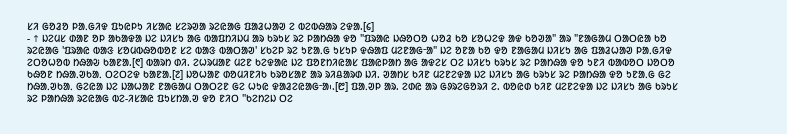ᱥᱤ ᱜᱚᱲᱚ ᱞᱟᱹᱜᱤᱫ ᱯᱩᱭᱞᱩ ᱤᱥᱟᱭ ᱥᱮᱨᱣᱟ ᱨᱮᱭᱟᱜ ᱯᱟᱲᱦᱟᱣ ᱮ ᱵᱮᱵᱷᱟᱨ ᱮᱫᱟ.[᱔]
- ↑ ᱡᱮᱢᱥ ᱰᱟᱱ ᱚᱞ ᱟᱠᱟᱫᱟ ᱡᱮ ᱡᱤᱥᱩ ᱟᱜ ᱵᱟᱯᱴᱤᱡᱢ ᱟᱨ ᱠᱨᱩᱥ ᱨᱮ ᱞᱟᱴᱷᱟ ᱫᱚ "ᱯᱨᱟᱭ ᱡᱷᱚᱛᱚ ᱦᱚᱲ ᱠᱚ ᱥᱚᱦᱮᱫ ᱟᱫ ᱠᱚᱣᱟ" ᱟᱨ "ᱱᱟᱜᱟᱢ ᱛᱟᱛᱭᱟ ᱠᱚ ᱨᱮᱭᱟᱜ 'ᱯᱨᱟᱭ ᱵᱟᱝ ᱥᱚᱢᱵᱷᱚᱵᱚᱱ ᱥᱮ ᱵᱟᱝ ᱵᱟᱛᱟᱣ' ᱥᱠᱮᱞ ᱨᱮ ᱩᱱᱟᱹᱜ ᱩᱥᱩᱞ ᱫᱷᱟᱯ ᱢᱮᱱᱟᱜᱼᱟ" ᱡᱮ ᱚᱱᱟ ᱠᱚ ᱫᱚ ᱱᱟᱜᱟᱢ ᱡᱤᱥᱩ ᱟᱜ ᱯᱟᱲᱦᱟᱣ ᱞᱟᱹᱜᱤᱫ ᱮᱛᱚᱦᱚᱵ ᱴᱷᱟᱶ ᱠᱟᱱᱟ.[᱖] ᱵᱟᱨᱴ ᱰᱤ. ᱮᱦᱨᱢᱟᱱ ᱢᱮᱱ ᱠᱮᱫᱟᱭ ᱡᱮ ᱯᱚᱱᱴᱤᱭᱟᱥ ᱯᱟᱭᱞᱟᱴ ᱟᱜ ᱟᱫᱮᱥ ᱛᱮ ᱡᱤᱥᱩ ᱠᱨᱩᱥ ᱨᱮ ᱞᱟᱴᱷᱟ ᱫᱚ ᱩᱱᱤ ᱵᱟᱵᱚᱛ ᱡᱚᱛᱚ ᱠᱷᱚᱱ ᱴᱷᱟᱹᱣᱠᱟᱹ ᱛᱮᱛᱮᱫ ᱠᱟᱱᱟ.[᱗] ᱡᱚᱦᱟᱱ ᱰᱚᱢᱤᱱᱤᱠ ᱠᱨᱚᱥᱟᱱ ᱟᱨ ᱨᱤᱪᱟᱨᱰ ᱡᱤ. ᱣᱟᱴᱥ ᱠᱤᱱ ᱢᱮᱱᱮᱫᱟ ᱡᱮ ᱡᱤᱥᱩ ᱟᱜ ᱠᱨᱩᱥ ᱨᱮ ᱞᱟᱴᱷᱟ ᱫᱚ ᱩᱱᱟᱹᱜ ᱜᱮ ᱴᱷᱟᱹᱣᱠᱟᱹ ᱜᱮᱭᱟ ᱡᱮ ᱡᱟᱦᱟᱱ ᱱᱟᱜᱟᱢ ᱛᱟᱛᱮᱱ ᱜᱮ ᱦᱩᱭ ᱫᱟᱲᱮᱭᱟᱜᱼᱟ᱾.[᱘] ᱯᱟᱹᱣᱞ ᱟᱨ. ᱮᱰᱭ ᱟᱨ ᱜᱽᱨᱮᱜᱚᱨᱤ ᱮ. ᱵᱚᱭᱰ ᱠᱤᱱ ᱢᱮᱱᱮᱫᱟ ᱡᱮ ᱡᱤᱥᱩ ᱟᱜ ᱠᱨᱩᱥ ᱨᱮ ᱞᱟᱴᱷᱟ ᱨᱮᱭᱟᱜ ᱵᱮ-ᱤᱥᱟᱭ ᱯᱩᱥᱴᱟᱹᱣ ᱫᱚ ᱱᱤᱛ "ᱠᱮᱴᱮᱡ ᱛᱮ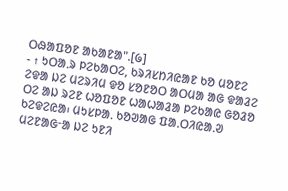ᱛᱷᱟᱯᱚᱱ ᱟᱠᱟᱱᱟ".[᱙]
- ↑ ᱩᱛᱟᱹᱨ ᱞᱮᱠᱟᱛᱮ, ᱠᱨᱤᱥᱴᱤᱭᱟᱱ ᱠᱚ ᱢᱚᱱᱮ ᱮᱫᱟ ᱡᱮ ᱢᱮᱨᱤᱢ ᱫᱚ ᱥᱚᱱᱚᱛ ᱟᱛᱢᱟ ᱟᱜ ᱫᱟᱲᱮ ᱛᱮ ᱟᱡ ᱨᱮᱱ ᱦᱚᱯᱚᱱ ᱦᱟᱦᱟᱲᱟ ᱞᱮᱠᱟᱭ ᱜᱚᱲᱚ ᱠᱮᱫᱮᱭᱟ᱾ ᱢᱩᱥᱞᱟᱹ ᱠᱚᱣᱟᱜ ᱯᱟᱹᱛᱤᱭᱟᱹᱣ ᱢᱮᱱᱟᱜᱼᱟ ᱡᱮ ᱩᱱᱤ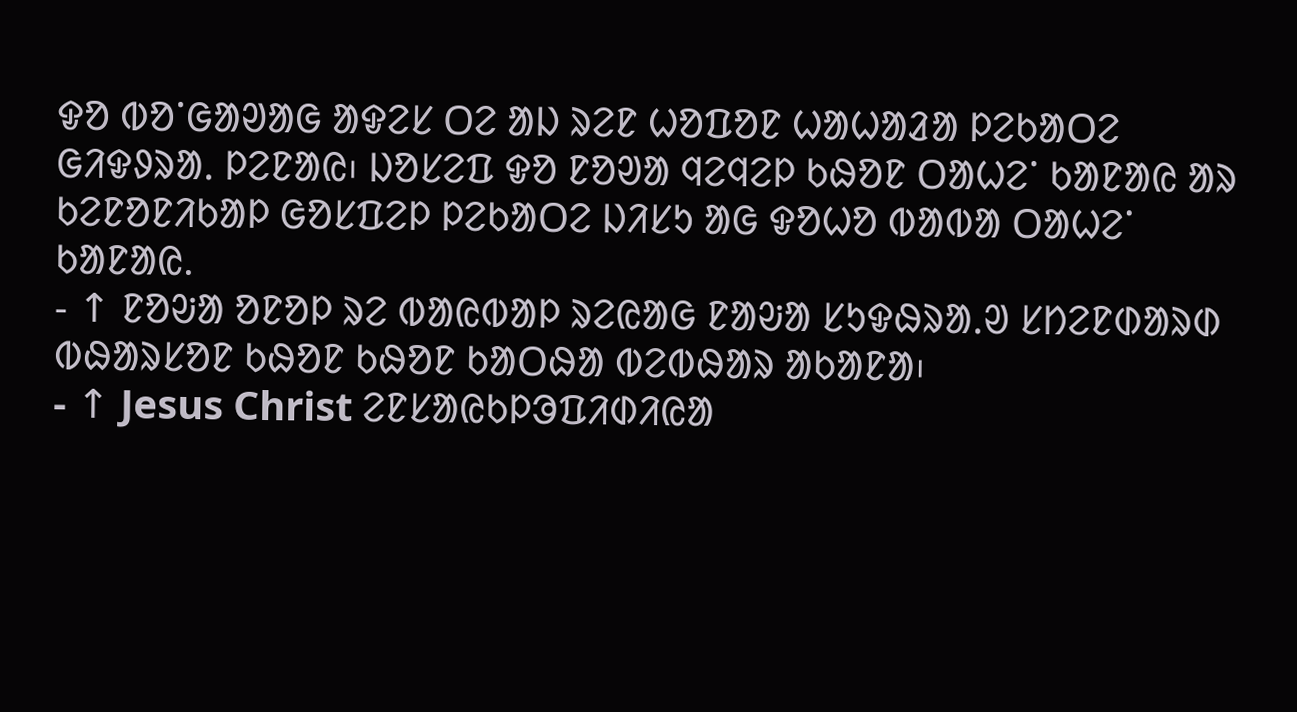ᱫᱚ ᱵᱚᱸᱜᱟᱣᱟᱜ ᱟᱫᱮᱥ ᱛᱮ ᱟᱡ ᱨᱮᱱ ᱦᱚᱯᱚᱱ ᱦᱟᱦᱟᱲᱟ ᱞᱮᱠᱟᱛᱮ ᱜᱤᱫᱽᱨᱟᱹ ᱞᱮᱱᱟᱭ᱾ ᱡᱚᱥᱮᱯ ᱫᱚ ᱱᱚᱣᱟ ᱧᱮᱧᱮᱞ ᱠᱷᱚᱱ ᱛᱟᱦᱮᱸ ᱠᱟᱱᱟᱭ ᱟᱨ ᱠᱮᱱᱚᱱᱤᱠᱟᱞ ᱜᱚᱥᱯᱮᱞ ᱞᱮᱠᱟᱛᱮ ᱡᱤᱥᱩ ᱟᱜ ᱫᱚᱦᱚ ᱵᱟᱵᱟ ᱛᱟᱦᱮᱸ ᱠᱟᱱᱟᱭ.
- ↑ ᱱᱚᱶᱟ ᱚᱱᱚᱞ ᱨᱮ ᱵᱟᱭᱵᱟᱞ ᱨᱮᱭᱟᱜ ᱱᱟᱶᱟ ᱥᱩᱫᱷᱨᱟᱹᱣ ᱥᱴᱮᱱᱰᱟᱨᱰ ᱵᱷᱟᱨᱥᱚᱱ ᱠᱷᱚᱱ ᱠᱷᱚᱱ ᱠᱟᱛᱷᱟ ᱵᱮᱵᱷᱟᱨ ᱟᱠᱟᱱᱟ᱾
- ↑ Jesus Christ ᱮᱱᱥᱟᱭᱠᱞᱳᱯᱤᱰᱤᱭᱟ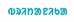ᱵᱨᱤᱴᱟᱱᱤᱠᱟ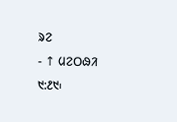ᱨᱮ
- ↑ ᱢᱮᱛᱷᱤ ᱑:᱒᱑᱾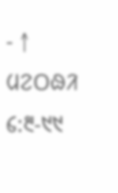- ↑ ᱢᱮᱛᱷᱤ ᱔:᱓-᱑᱑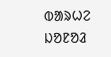ᱵᱟᱨᱦᱮ ᱡᱚᱱᱚᱲ